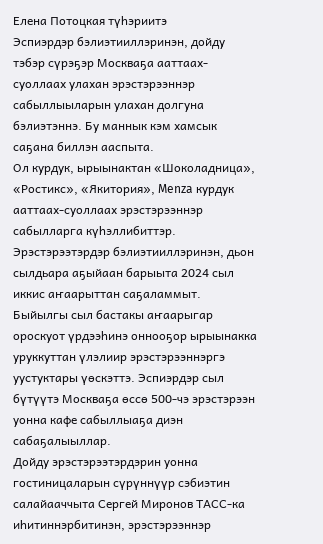Елена Потоцкая түһэриитэ
Эспиэрдэр бэлиэтииллэринэн, дойду тэбэр сүрэҕэр Москваҕа ааттаах-суоллаах улахан эрэстэрээннэр сабыллыыларын улахан долгуна бэлиэтэннэ. Бу маннык кэм хамсык саҕана биллэн ааспыта.
Ол курдук, ырыынактан «Шоколадница», «Ростикс», «Якитория», Menza курдук ааттаах-суоллаах эрэстэрээннэр сабылларга күһэллибиттэр. Эрэстэрээтэрдэр бэлиэтииллэринэн, дьон сылдьара аҕыйаан барыыта 2024 сыл иккис аҥаарыттан саҕаламмыт. Быйылгы сыл бастакы аҥаарыгар ороскуот үрдээһинэ оннооҕор ырыынакка уруккуттан үлэлиир эрэстэрээннэргэ уустуктары үөскэттэ. Эспиэрдэр сыл бүтүүтэ Москваҕа өссө 500‑чэ эрэстэрээн уонна кафе сабыллыаҕа диэн сабаҕалыыллар.
Дойду эрэстэрээтэрдэрин уонна гостиницаларын сүрүннүүр сэбиэтин салайааччыта Сергей Миронов ТАСС-ка иһитиннэрбитинэн, эрэстэрээннэр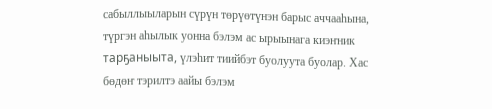сабыллыыларын сүрүн төрүөтүнэн барыс аччааһына, түргэн аһылык уонна бэлэм ас ырыынага киэҥник тарҕаныыта, үлэһит тиийбэт буолуута буолар. Хас бөдөҥ тэрилтэ аайы бэлэм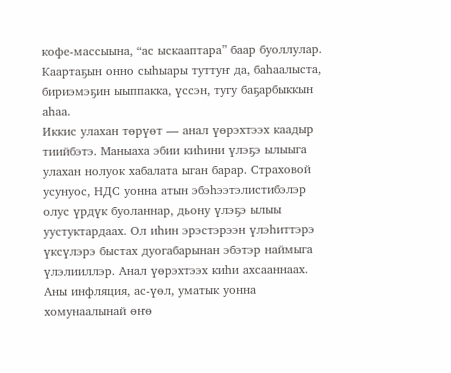кофе-массыына, “ас ыскааптара” баар буоллулар. Каартаҕын онно сыһыары туттуҥ да, баһаалыста, бириэмэҕин ыыппакка, үссэн, тугу баҕарбыккын аһаа.
Иккис улахан төрүөт — анал үөрэхтээх каадыр тиийбэтэ. Маныаха эбии киһини үлэҕэ ылыыга улахан нолуок хабалата ыган барар. Страховой усунуос, НДС уонна атын эбэһээтэлистибэлэр олус үрдүк буоланнар, дьону үлэҕэ ылыы уустуктардаах. Ол иһин эрэстэрээн үлэһиттэрэ үксүлэрэ быстах дуогабарынан эбэтэр наймыга үлэлииллэр. Анал үөрэхтээх киһи ахсааннаах. Аны инфляция, ас-үөл, уматык уонна хомунаалынай өҥө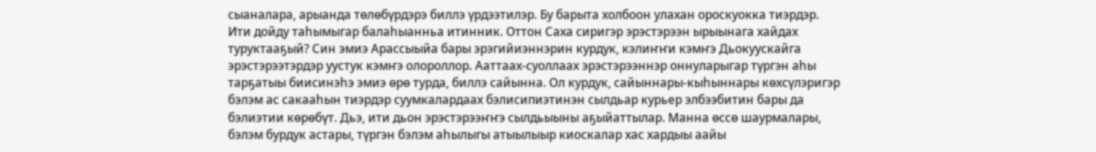сыаналара, арыанда төлөбүрдэрэ биллэ үрдээтилэр. Бу барыта холбоон улахан ороскуокка тиэрдэр.
Ити дойду таһымыгар балаһыанньа итинник. Оттон Саха сиригэр эрэстэрээн ырыынага хайдах туруктааҕый? Син эмиэ Арассыыйа бары эрэгийиэннэрин курдук, кэлиҥҥи кэмҥэ Дьокуускайга эрэстэрээтэрдэр уустук кэмҥэ олороллор. Ааттаах-суоллаах эрэстэрээннэр оннуларыгар түргэн аһы тарҕатыы биисинэһэ эмиэ өрө турда, биллэ сайынна. Ол курдук, сайыннары-кыһыннары көхсүлэригэр бэлэм ас сакааһын тиэрдэр суумкалардаах бэлисипиэтинэн сылдьар курьер элбээбитин бары да бэлиэтии көрөбүт. Дьэ, ити дьон эрэстэрээҥҥэ сылдьыыны аҕыйаттылар. Манна өссө шаурмалары, бэлэм бурдук астары, түргэн бэлэм аһылыгы атыылыыр киоскалар хас хардыы аайы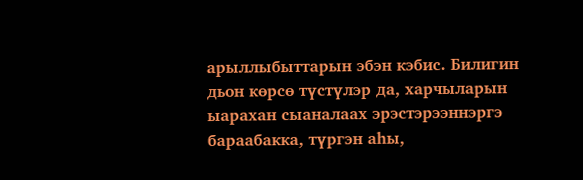арыллыбыттарын эбэн кэбис. Билигин дьон көрсө түстүлэр да, харчыларын ыарахан сыаналаах эрэстэрээннэргэ бараабакка, түргэн аһы,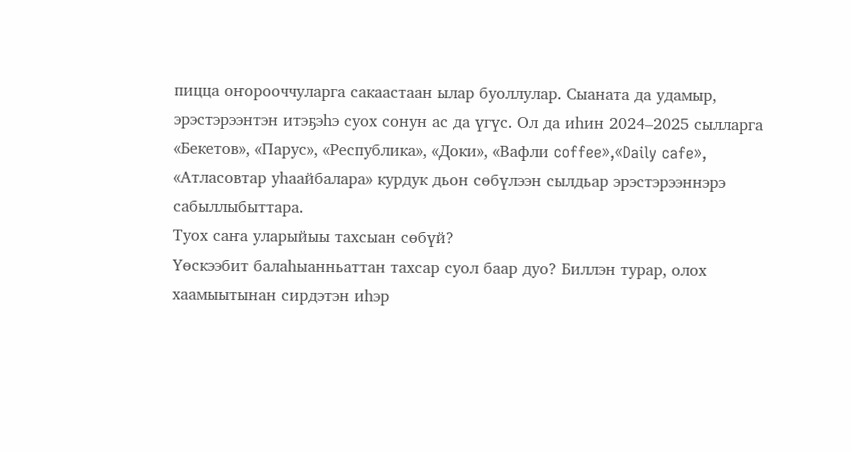пицца оҥорооччуларга сакаастаан ылар буоллулар. Сыаната да удамыр, эрэстэрээнтэн итэҕэһэ суох сонун ас да үгүс. Ол да иһин 2024–2025 сылларга «Бекетов», «Парус», «Республика», «Доки», «Вафли coffee»,«Daily cafe», «Атласовтар уһаайбалара» курдук дьон сөбүлээн сылдьар эрэстэрээннэрэ сабыллыбыттара.
Туох саҥа уларыйыы тахсыан сөбүй?
Үөскээбит балаһыанньаттан тахсар суол баар дуо? Биллэн турар, олох хаамыытынан сирдэтэн иһэр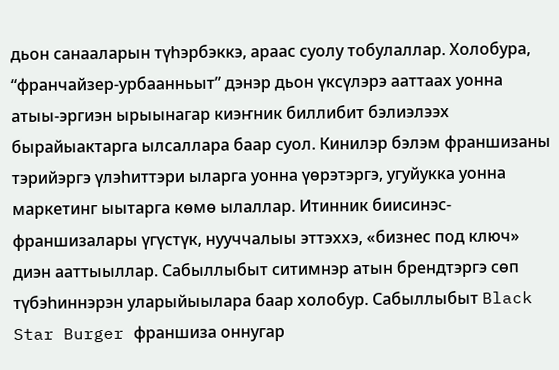дьон санааларын түһэрбэккэ, араас суолу тобулаллар. Холобура, “франчайзер-урбаанньыт” дэнэр дьон үксүлэрэ ааттаах уонна атыы-эргиэн ырыынагар киэҥник биллибит бэлиэлээх бырайыактарга ылсаллара баар суол. Кинилэр бэлэм франшизаны тэрийэргэ үлэһиттэри ыларга уонна үөрэтэргэ, угуйукка уонна маркетинг ыытарга көмө ылаллар. Итинник биисинэс-франшизалары үгүстүк, нууччалыы эттэххэ, «бизнес под ключ» диэн ааттыыллар. Сабыллыбыт ситимнэр атын брендтэргэ сөп түбэһиннэрэн уларыйыылара баар холобур. Сабыллыбыт Black Star Burger франшиза оннугар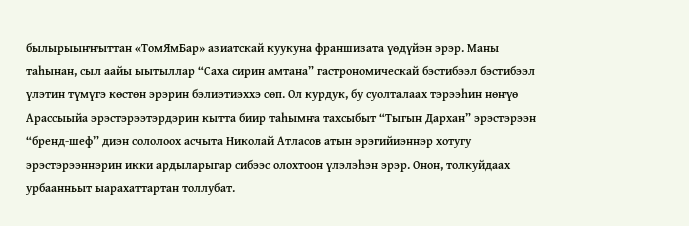былырыыҥҥыттан «ТомЯмБар» азиатскай куукуна франшизата үөдүйэн эрэр. Маны таһынан, сыл аайы ыытыллар “Саха сирин амтана” гастрономическай бэстибээл бэстибээл үлэтин түмүгэ көстөн эрэрин бэлиэтиэххэ сөп. Ол курдук, бу суолталаах тэрээһин нөҥүө Арассыыйа эрэстэрээтэрдэрин кытта биир таһымҥа тахсыбыт “Тыгын Дархан” эрэстэрээн “бренд-шеф” диэн сололоох асчыта Николай Атласов атын эрэгийиэннэр хотугу эрэстэрээннэрин икки ардыларыгар сибээс олохтоон үлэлэһэн эрэр. Онон, толкуйдаах урбаанньыт ыарахаттартан толлубат.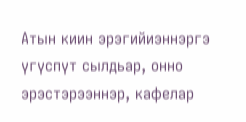Атын киин эрэгийиэннэргэ үгүспүт сылдьар, онно эрэстэрээннэр, кафелар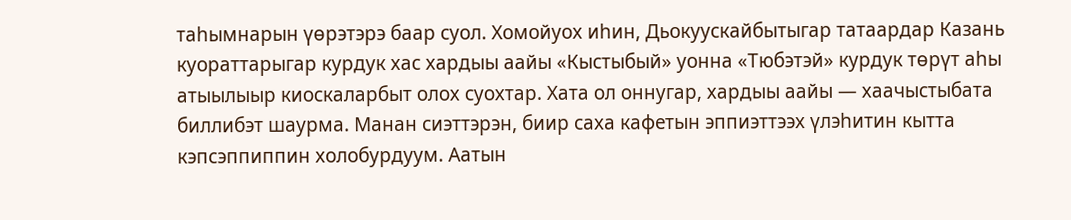таһымнарын үөрэтэрэ баар суол. Хомойуох иһин, Дьокуускайбытыгар татаардар Казань куораттарыгар курдук хас хардыы аайы «Кыстыбый» уонна «Тюбэтэй» курдук төрүт аһы атыылыыр киоскаларбыт олох суохтар. Хата ол оннугар, хардыы аайы — хаачыстыбата биллибэт шаурма. Манан сиэттэрэн, биир саха кафетын эппиэттээх үлэһитин кытта кэпсэппиппин холобурдуум. Аатын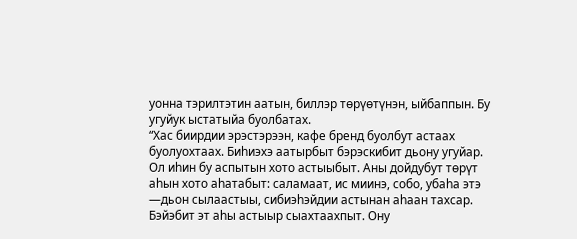уонна тэрилтэтин аатын, биллэр төрүөтүнэн, ыйбаппын. Бу угуйук ыстатыйа буолбатах.
“Хас биирдии эрэстэрээн, кафе бренд буолбут астаах буолуохтаах. Биһиэхэ аатырбыт бэрэскибит дьону угуйар. Ол иһин бу аспытын хото астыыбыт. Аны дойдубут төрүт аһын хото аһатабыт: саламаат, ис миинэ, собо, убаһа этэ —дьон сылаастыы, сибиэһэйдии астынан аһаан тахсар. Бэйэбит эт аһы астыыр сыахтаахпыт. Ону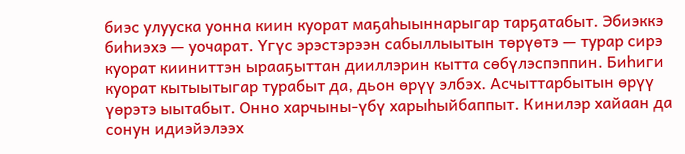биэс улууска уонна киин куорат маҕаһыыннарыгар тарҕатабыт. Эбиэккэ биһиэхэ — уочарат. Үгүс эрэстэрээн сабыллыытын төрүөтэ — турар сирэ куорат кииниттэн ырааҕыттан дииллэрин кытта сөбүлэспэппин. Биһиги куорат кытыытыгар турабыт да, дьон өрүү элбэх. Асчыттарбытын өрүү үөрэтэ ыытабыт. Онно харчыны-үбү харыһыйбаппыт. Кинилэр хайаан да сонун идиэйэлээх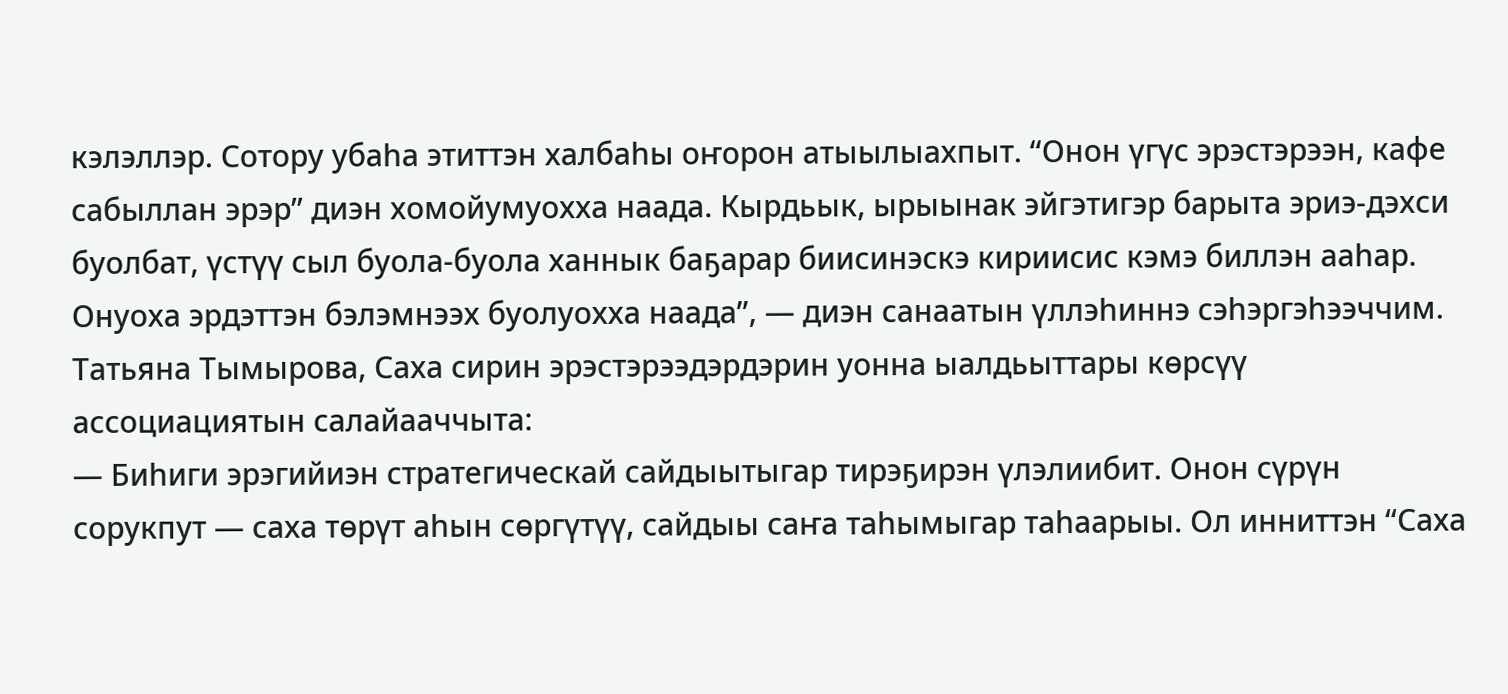кэлэллэр. Сотору убаһа этиттэн халбаһы оҥорон атыылыахпыт. “Онон үгүс эрэстэрээн, кафе сабыллан эрэр” диэн хомойумуохха наада. Кырдьык, ырыынак эйгэтигэр барыта эриэ-дэхси буолбат, үстүү сыл буола-буола ханнык баҕарар биисинэскэ кириисис кэмэ биллэн ааһар. Онуоха эрдэттэн бэлэмнээх буолуохха наада”, — диэн санаатын үллэһиннэ сэһэргэһээччим.
Татьяна Тымырова, Саха сирин эрэстэрээдэрдэрин уонна ыалдьыттары көрсүү ассоциациятын салайааччыта:
— Биһиги эрэгийиэн стратегическай сайдыытыгар тирэҕирэн үлэлиибит. Онон сүрүн сорукпут — саха төрүт аһын сөргүтүү, сайдыы саҥа таһымыгар таһаарыы. Ол инниттэн “Саха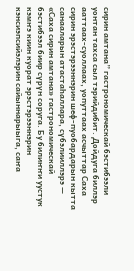сирин амтана” гастрономическай бэстибээли уонтан тахса сыл тэрийдибит. Дойдуга биллэр ааттаах-суоллаах, уопуттаах асчыттар Саха сирин эрэстэрээннэрин шеф-пуобардарын кытта санааларын атастаһаллара, сүбэлииллэрэ — «Саха сирин амтана» гастрономическай бэстибээл биир сүрүн соруга. Бу билиҥҥи уустук кэмҥэ киин куорат эрэстэрээннэрин кэнсиэпсийэлэрин сайыннарыыга, саҥа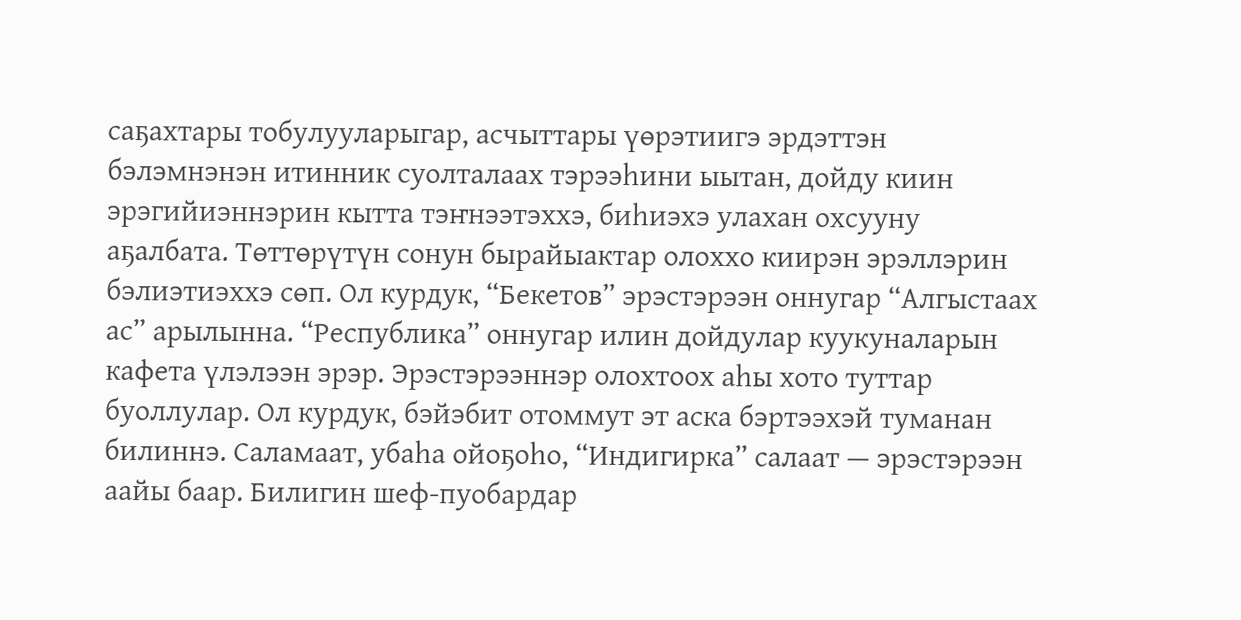саҕахтары тобулууларыгар, асчыттары үөрэтиигэ эрдэттэн бэлэмнэнэн итинник суолталаах тэрээһини ыытан, дойду киин эрэгийиэннэрин кытта тэҥнээтэххэ, биһиэхэ улахан охсууну аҕалбата. Төттөрүтүн сонун бырайыактар олоххо киирэн эрэллэрин бэлиэтиэххэ сөп. Ол курдук, “Бекетов” эрэстэрээн оннугар “Алгыстаах ас” арылынна. “Республика” оннугар илин дойдулар куукуналарын кафета үлэлээн эрэр. Эрэстэрээннэр олохтоох аһы хото туттар буоллулар. Ол курдук, бэйэбит отоммут эт аска бэртээхэй туманан билиннэ. Саламаат, убаһа ойоҕоһо, “Индигирка” салаат — эрэстэрээн аайы баар. Билигин шеф-пуобардар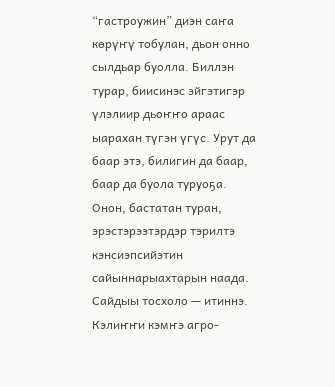“гастроужин” диэн саҥа көрүҥү тобулан, дьон онно сылдьар буолла. Биллэн турар, биисинэс эйгэтигэр үлэлиир дьоҥҥо араас ыарахан түгэн үгүс. Урут да баар этэ, билигин да баар, баар да буола туруоҕа. Онон, бастатан туран, эрэстэрээтэрдэр тэрилтэ кэнсиэпсийэтин сайыннарыахтарын наада. Сайдыы тосхоло — итиннэ.
Кэлиҥҥи кэмҥэ агро-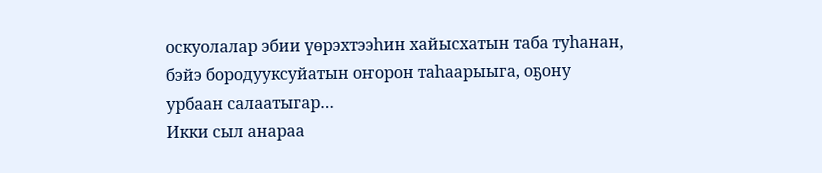оскуолалар эбии үөрэхтээһин хайысхатын таба туһанан, бэйэ бородууксуйатын оҥорон таһаарыыга, оҕону урбаан салаатыгар…
Икки сыл анараа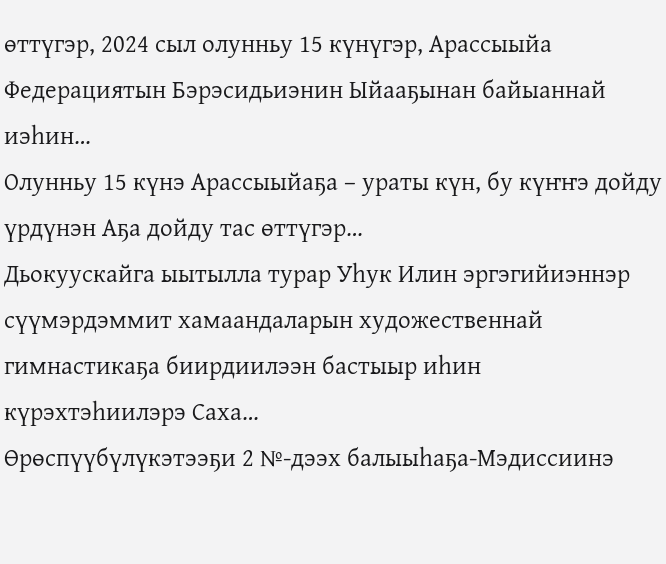өттүгэр, 2024 сыл олунньу 15 күнүгэр, Арассыыйа Федерациятын Бэрэсидьиэнин Ыйааҕынан байыаннай иэһин…
Олунньу 15 күнэ Арассыыйаҕа – ураты күн, бу күҥҥэ дойду үрдүнэн Аҕа дойду тас өттүгэр…
Дьокуускайга ыытылла турар Уһук Илин эргэгийиэннэр сүүмэрдэммит хамаандаларын художественнай гимнастикаҕа биирдиилээн бастыыр иһин күрэхтэһиилэрэ Саха…
Өрөспүүбүлүкэтээҕи 2 №-дээх балыыһаҕа-Мэдиссиинэ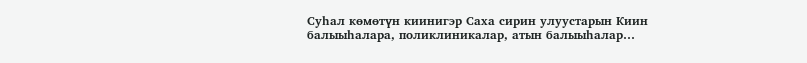Суһал көмөтүн киинигэр Саха сирин улуустарын Киин балыыһалара, поликлиникалар, атын балыыһалар…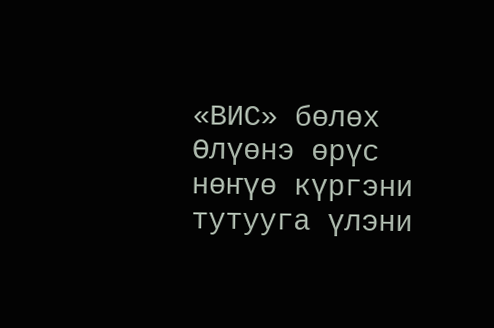«ВИС» бөлөх Өлүөнэ өрүс нөҥүө күргэни тутууга үлэни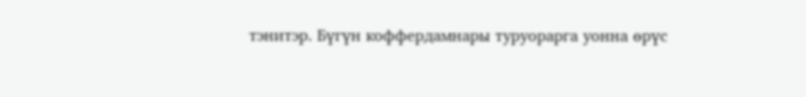тэнитэр. Бүгүн коффердамнары туруорарга уонна өрүс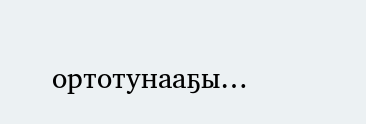ортотунааҕы…